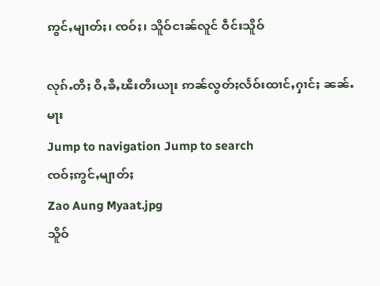ဢွင်ႇမျၢတ်ႈ၊ ၸဝ်ႈ၊ သိူဝ်ငၢၼ်လူင် ဝဵင်းသိူဝ်

လုၵ်ႉတီႈ ဝီႇၶီႇၽီးတီးယႃး ဢၼ်လွတ်ႈလႅဝ်းထၢင်ႇႁၢင်ႈ ၼၼ်ႉမႃး
Jump to navigation Jump to search
ၸဝ်ႈဢွင်ႇမျၢတ်ႈ
Zao Aung Myaat.jpg
သိူဝ်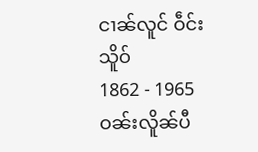ငၢၼ်လူင် ဝဵင်းသိူဝ်
1862 - 1965
ဝၼ်းလိူၼ်ပီ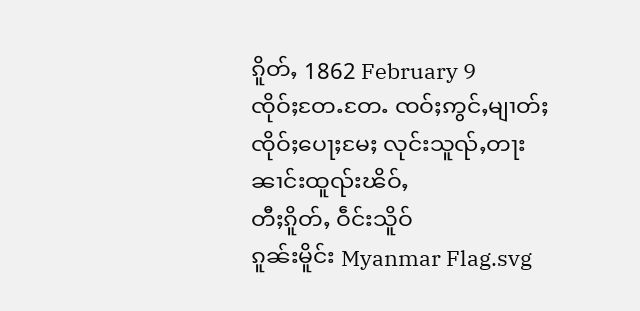ၵိူတ်ႇ 1862 February 9
ၸိုဝ်ႈတႄႉတႄႉ ၸဝ်ႈဢွင်ႇမျၢတ်ႈ
ၸိုဝ်ႈပေႃႈမႄႈ လုင်းသူၺ်ႇတႃး
ၼၢင်းထူၺ်းၽိဝ်ႇ
တီႈၵိူတ်ႇ ဝဵင်းသိူဝ်
ၵူၼ်းမိူင်း Myanmar Flag.svg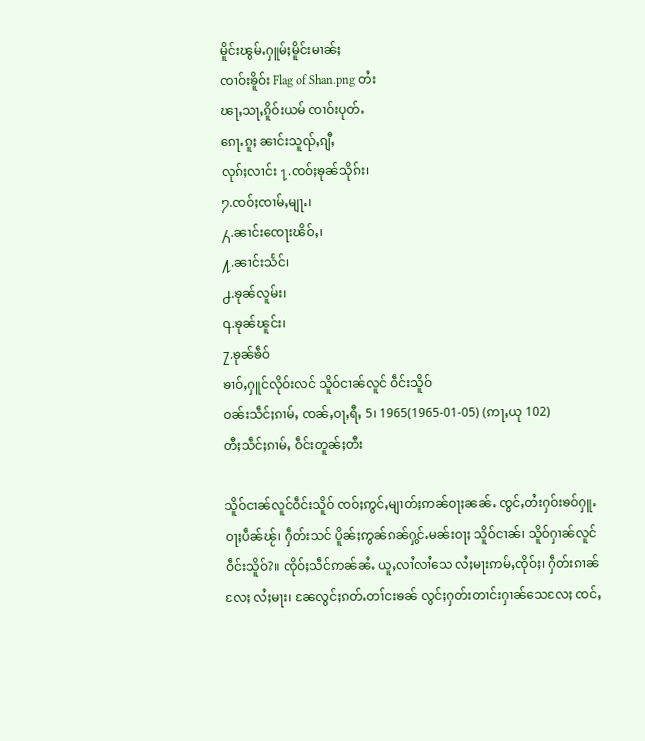မိူင်းၽွမ်ႉႁူမ်ႈမိူင်းမၢၼ်ႈ
ၸၢဝ်းၶိူဝ်း Flag of Shan.png တႆး
ၽႃႇသႃႇၵိူဝ်းယမ် ၸၢဝ်းပုတ်ႉ
ၵေႃႉၵူႈ ၼၢင်းသူၺ်ႇၵျီႇ
လုၵ်ႈလၢင်း ႑.ၸဝ်ႈၶုၼ်သိုၵ်း၊
႒.ၸဝ်ႈၸၢမ်ႇမျႃႉ၊
႓.ၼၢင်းၸေႃးၽိဝ်ႇ၊
႔.ၼၢင်းသႅင်၊
႕.ၶုၼ်လူမ်း၊
႖.ၶုၼ်ၽူင်း၊
႗.ၶုၼ်ၶဵဝ်
ၶၢဝ်ႇႁူင်လိုဝ်းလင် သိူဝ်ငၢၼ်လူင် ဝဵင်းသိူဝ်
ဝၼ်းသဵင်ႈၵၢမ်ႇ ၸၼ်ႇဝႃႇရီႇ 5၊ 1965(1965-01-05) (ဢႃႇယု 102)
တီႈသဵင်ႈၵၢမ်ႇ ဝဵင်းတူၼ်ႈတီး

သိူဝ်ငၢၼ်လူင်ဝဵင်းသိူဝ် ၸဝ်ႈဢွင်ႇမျၢတ်ႈဢၼ်ဝႃႈၼၼ်ႉ ၸွင်ႇတႆးႁဝ်းၶဝ်ႁူႉဝႃႈပဵၼ်ၽႂ်၊ ႁဵတ်းသင် ပိူၼ်ႈဢွၼ်ၵၼ်ႁွင်ႉမၼ်းဝႃႈ သိူဝ်ငၢၼ်၊ သိူဝ်ႁၢၼ်လူင် ဝဵင်းသိူဝ်?။ ၸိုဝ်ႈသဵင်ဢၼ်ၼႆႉ ယူႇလၢႆလၢႆသေ လႆႈမႃးဢမ်ႇၸိုဝ်ႈ၊ ႁဵတ်းၵၢၼ်လႄႈ လႆႈမႃး၊ ၼႄလွင်ႈၵတ်ႉတၢ်ငးၶၼ် လွင်ႈႁတ်းတၢင်းႁၢၼ်သေလႄႈ ၸင်ႇ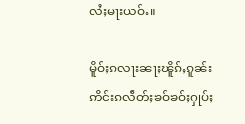လႆႈမႃးယဝ်ႉ။

မိူဝ်ႈၵလႃးၼႃႈၽိူၵ်ႇၵူၼ်းဢိင်းၵလဵတ်ႈၶဝ်ၶဝ်ႈႁုပ်ႈ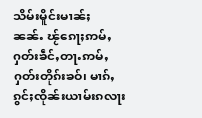သိမ်းမိူင်းမၢၼ်ႈၼၼ်ႉ ၽႂ်ၵေႃႈဢမ်ႇႁတ်းၶဵင်ႇတႃႉဢမ်ႇႁတ်းတိုၵ်းၶဝ်၊ မၢၵ်ႇၵွင်ႈၸိုၼ်းယၢမ်းၵလႃး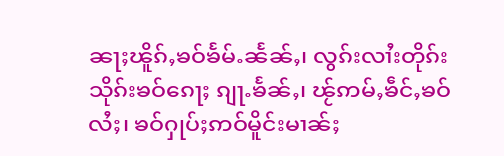ၼႃႈၽိူၵ်ႇၶဝ်ၶႅမ်ႉၼႅၼ်ႇ၊ လွၵ်းလၢႆးတိုၵ်းသိုၵ်းၶဝ်ၵေႃႈ ၵျႃႉၶႅၼ်ႇ၊ ၽႂ်ဢမ်ႇၶဵင်ႇၶဝ်လႆႈ၊ ၶဝ်ႁုပ်ႈဢဝ်မိူင်းမၢၼ်ႈ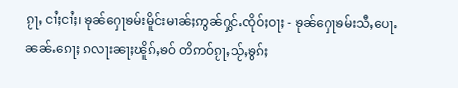ၵႂႃႇ ငၢႆႈငၢႆႈ၊ ၶုၼ်ႁေႃၶမ်းမိူင်းမၢၼ်ႈဢွၼ်ႁွင်ႉၸိုဝ်ႈဝႃႈ - ၶုၼ်ႁေႃၶမ်းသီႇပေႃႉၼၼ်ႉၵေႃႈ ၵလႃးၼႃႈၽိူၵ်ႇၶဝ် တိဢဝ်ၵႂႃႇသႂ်ႇၶွၵ်ႈ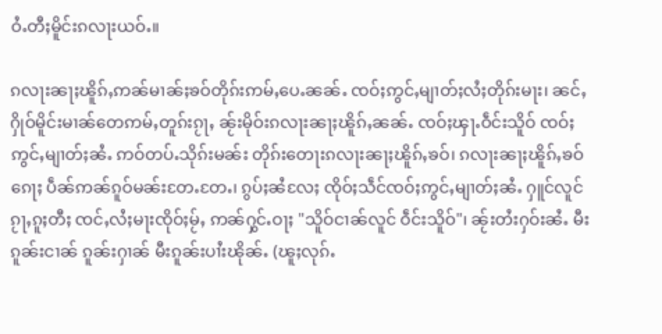ဝႆႉတီႈမိူင်းၵလႃးယဝ်ႉ။

ၵလႃးၼႃႈၽိူၵ်ႇဢၼ်မၢၼ်ႈၶဝ်တိုၵ်းဢမ်ႇပေႉၼၼ်ႉ ၸဝ်ႈဢွင်ႇမျၢတ်ႈလႆႈတိုၵ်းမႃး၊ ၼင်ႇႁိုဝ်မိူင်းမၢၼ်တေဢမ်ႇတူၵ်းၵႂႃႇ ၼႂ်းမိုဝ်းၵလႃးၼႃႈၽိူၵ်ႇၼၼ်ႉ ၸဝ်ႈၾႃႉဝဵင်းသိူဝ် ၸဝ်ႈဢွင်ႇမျၢတ်ႈၼႆႉ ဢဝ်တပ်ႉသိုၵ်းမၼ်း တိုၵ်းတေႃးၵလႃးၼႃႈၽိူၵ်ႇၶဝ်၊ ၵလႃးၼႃႈၽိူၵ်ႇၶဝ်ၵေႃႈ ပဵၼ်ဢၼ်ၵူဝ်မၼ်းတႄႉတႄႉ၊ ၵွပ်ႈၼႆလႄႈ ၸိုဝ်ႈသဵင်ၸဝ်ႈဢွင်ႇမျၢတ်ႈၼႆႉ ႁူင်လူင်ၵႂႃႇၵူႈတီႈ ၸင်ႇလႆႈမႃးၸိုဝ်ႈမႂ်ႇ ဢၼ်ႁွင်ႉဝႃႈ "သိူဝ်ငၢၼ်လူင် ဝဵင်းသိူဝ်"၊ ၼႂ်းတႆးႁဝ်းၼႆႉ မီးၵူၼ်းငၢၼ် ၵူၼ်းႁၢၼ် မီးၵူၼ်းပၢႆးၽိုၼ်ႉ (ၽူႈလုၵ်ႉ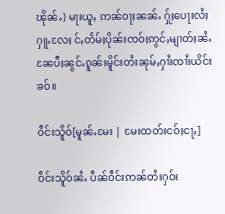ၽိုၼ်ႉ) မႃးယူႇ ဢၼ်ဝႃႈၼၼ်ႉ ႁႂ်ႈပေႃးလႆႈႁူႉလႄႈ င်ႇတႅမ်ႈပိုၼ်းၸဝ်ႈဢွင်ႇမျၢတ်ႈၼႆႉ ၼႄပီႈၼွင်ႉၵူၼ်းမိူင်းတႆးၼုမ်ႇႁၢႆးၸၢႆးယိင်းၶဝ်။

ဝဵင်းသိူဝ်[မူၼ်ႉမႄး | မႄးထတ်းငဝ်ႈငႃႇ]

ဝဵင်းသိူဝ်ၼႆႉ ပဵၼ်ဝဵင်းဢၼ်တႆးႁဝ်း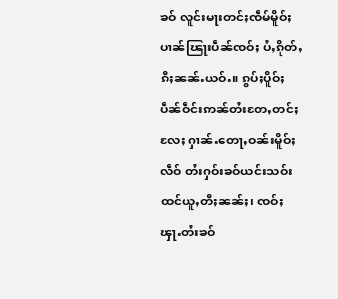ၶဝ် လူင်းမႃးတင်ႈၸဵမ်မိူဝ်ႈပၢၼ်ၽြႃးပဵၼ်ၸဝ်ႈ ပႆႇၵိုတ်ႇၵီႈၼၼ်ႉယဝ်ႉ။ ၵွပ်ႈပိူဝ်ႈပဵၼ်ဝဵင်းဢၼ်တႆးတႄႇတင်ႈလႄႈ ႁၢၼ်ႉတေႃႇဝၼ်းမိူဝ်ႈလဵဝ် တႆးႁဝ်းၶဝ်ယင်းသဝ်းထင်ယူႇတီႈၼၼ်ႈ၊ ၸဝ်ႈၾႃႉတႆးၶဝ်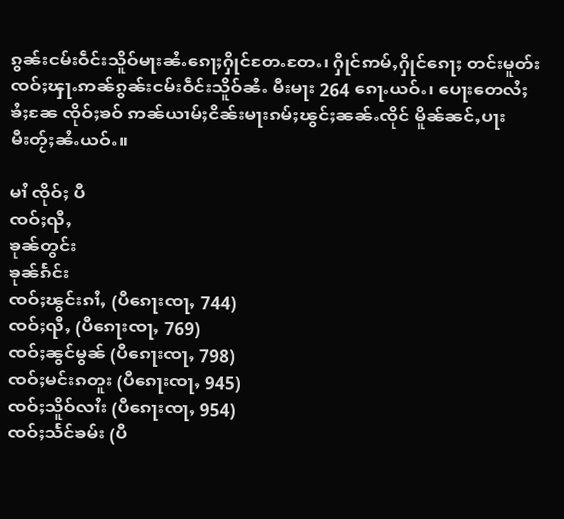ၵွၼ်းငမ်းဝဵင်းသိူဝ်မႃးၼႆႉၵေႃႈႁိုင်တႄႉတႄႉ၊ ႁိုင်ဢမ်ႇႁိုင်ၵေႃႈ တင်းမူတ်း ၸဝ်ႈၾႃႉဢၼ်ၵွၼ်းငမ်းဝဵင်းသိူဝ်ၼႆႉ မီးမႃး 264 ၵေႃႉယဝ်ႉ၊ ပေႃးတေလႆႈၶႆႈၼႄ ၸိုဝ်ႈၶဝ် ဢၼ်ယၢမ်ႈငိၼ်းမႃးၵမ်ႈၽွင်ႈၼၼ်ႉၸိုင် မိူၼ်ၼင်ႇပႃးမီးတႂ်ႈၼႆႉယဝ်ႉ။

မၢႆ ၸိုဝ်ႈ ပီ
ၸဝ်ႈၺီႇ
ၶုၼ်တွင်း
ၶုၼ်ၵႅင်း
ၸဝ်ႈၽွင်းၵၢႆႇ (ပီၵေႃးၸႃႇ 744)
ၸဝ်ႈၺီႇ (ပီၵေႃးၸႃႇ 769)
ၸဝ်ႈၼွင်မွၼ် (ပီၵေႃးၸႃႇ 798)
ၸဝ်ႈမင်းၵတူး (ပီၵေႃးၸႃႇ 945)
ၸဝ်ႈသိူဝ်လၢႆး (ပီၵေႃးၸႃႇ 954)
ၸဝ်ႈသႅင်ၶမ်း (ပီ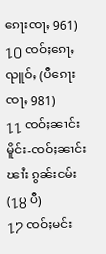ၵေႃးၸႃႇ 961)
႑႐ ၸဝ်ႈၵေႃႇၺူဝ်ႇ (ပီၵေႃးၸႃႇ 981)
႑႑ ၸဝ်ႈၼၢင်းမိူင်း-ၸဝ်ႈၼၢင်းၽၢႆး ၵွၼ်းငမ်း (႑႘ ပီ)
႑႒ ၸဝ်ႈမင်း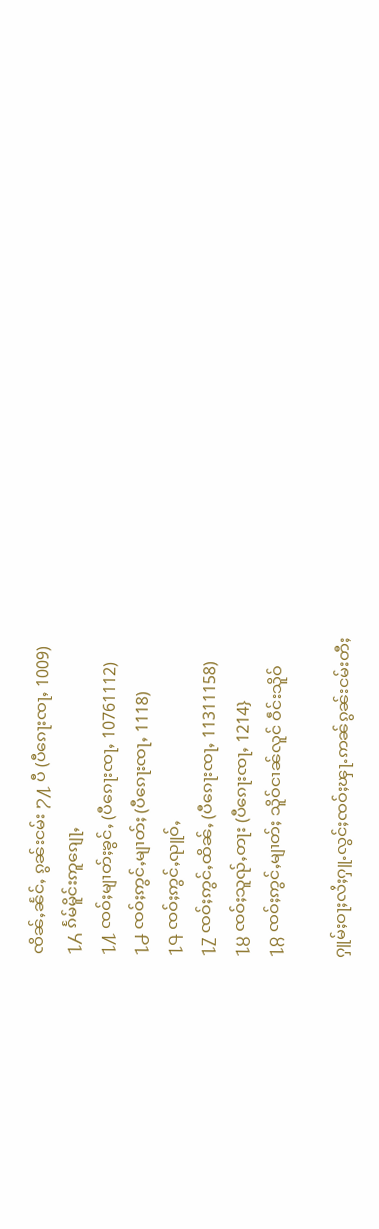ၸိၼ်ႇၼႅင်ႇ ၵွၼ်းငမ်း ႒႔ ပီ (ပီၵေႃးၸႃႇ 1009)
႑႓ ၵႅမ်မိူင်းဢူၵျေႃႇ
႑႔ ၸဝ်ႈမျၢတ်ႈၶွင်ႇ (ပီၵေႃးၸႃႇ 10761112)
႑႕ ၸဝ်ႈဢွင်ႇမျၢတ်ႈ (ပီၵေႃးၸႃႇ 1118)
႑႖ ၸဝ်ႈဢွင်ႇၺူဝ်ႇ
႑႗ ၸဝ်ႈဢွင်ႇထိၼ်ႇ (ပီၵေႃးၸႃႇ 11311158)
႑႘ ၸဝ်ႈသူၺ်ႇတႃး (ပီၵေႃးၸႃႇ 1214}
႑႙ ၸဝ်ႈဢွင်ႇမျၢတ်ႈ သိူဝ်ငၢၼ်လူင် ဝဵင်းသိူဝ်

ႁူမ်ႈဝႃႈလႆႈႁူႉလွင်ႈၸဝ်ႈၾႃႉဢၼ်ၵွၼ်းငမ်းတီႈ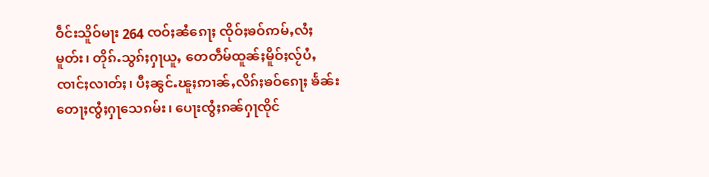ဝဵင်းသိူဝ်မႃး 264 ၸဝ်ႈၼႆၵေႃႈ ၸိုဝ်ႈၶဝ်ဢမ်ႇလႆႈမူတ်း၊ တိုၵ်ႉသွၵ်ႈႁႃယူႇ တေတဵမ်ထူၼ်ႈမိူဝ်ႈလႂ်ပႆႇၸၢင်ႈလၢတ်ႈ၊ ပီႈၼွင်ႉၽူႈဢၢၼ်ႇလိၵ်ႈၶဝ်ၵေႃႈ ၶႅၼ်းတေႃႈၸွႆႈႁႃသေၵမ်း၊ ပေႃးၸွႆႈၵၼ်ႁႃၸိုင်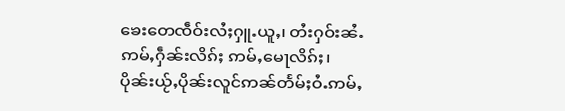ၶေးတေၸဵဝ်းလႆႈႁူႉယူႇ၊ တႆးႁဝ်းၼႆႉ ဢမ်ႇႁဵၼ်းလိၵ်ႈ ဢမ်ႇမေႃလိၵ်ႈ၊ ပိုၼ်းယႂ်ႇပိုၼ်းလူင်ဢၼ်တႅမ်ႈဝႆႉဢမ်ႇ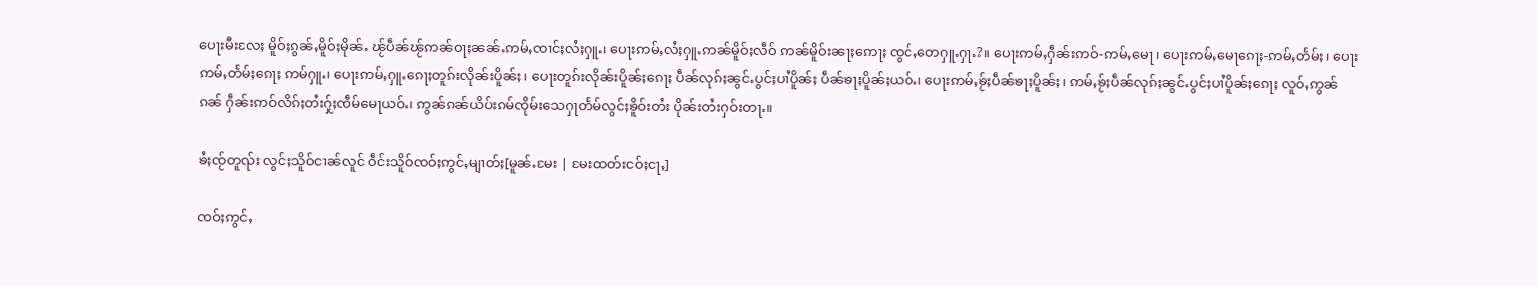ပေႃးမီးလႄႈ မိူဝ်ႈၵွၼ်ႇမိူဝ်ႈမိုၼ်ႉ ၽႂ်ပဵၼ်ၽႂ်ဢၼ်ဝႃႈၼၼ်ႉဢမ်ႇၸၢင်ႈလႆႈႁူႉ၊ ပေႃးဢမ်ႇလႆႈႁူႉဢၼ်မိူဝ်ႈလဵဝ် ဢၼ်မိူဝ်းၼႃႈဢေႃႈ ၸွင်ႇတေႁူႉႁႃႉ?။ ပေႃးဢမ်ႇႁဵၼ်းဢဝ်-ဢမ်ႇမေႃ၊ ပေႃးဢမ်ႇမေႃၵေႃႈ-ဢမ်ႇတႅမ်ႈ၊ ပေႃးဢမ်ႇတႅမ်ႈၵေႃႈ ဢမ်ႁူႉ၊ ပေႃးဢမ်ႇႁူႉၵေႃႈတူၵ်းလိုၼ်းပိူၼ်ႈ၊ ပေႃးတူၵ်းလိုၼ်းပိူၼ်ႈၵေႃႈ ပဵၼ်လုၵ်ႈၼွင်ႉပွင်ႈပၢႆပိူၼ်ႈ ပဵၼ်ၶႃႈပိူၼ်ႈယဝ်ႉ၊ ပေႃးဢမ်ႇၶႂ်ႈပဵၼ်ၶႃႈပိူၼ်ႈ၊ ဢမ်ႇၶႂ်ႈပဵၼ်လုၵ်ႈၼွင်ႉပွင်ႈပၢႆပိူၼ်ႈၵေႃႈ လူဝ်ႇဢွၼ်ၵၼ် ႁဵၼ်းဢဝ်လိၵ်ႈတႆးႁႂ်ႈၸဵမ်မေႃယဝ်ႉ၊ ဢွၼ်ၵၼ်ယိပ်းၵမ်ၸိုမ်းသေႁႃတႅမ်လွင်ႈၶိူဝ်းတႆး ပိုၼ်းတႆးႁဝ်းတႃႉ။

ၶႆႈၸႂ်တူၺ်း လွင်ႈသိူဝ်ငၢၼ်လူင် ဝဵင်းသိူဝ်ၸဝ်ႈဢွင်ႇမျၢတ်ႈ[မူၼ်ႉမႄး | မႄးထတ်းငဝ်ႈငႃႇ]

ၸဝ်ႈဢွင်ႇ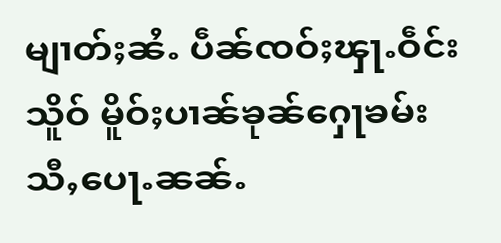မျၢတ်ႈၼႆႉ ပဵၼ်ၸဝ်ႈၾႃႉဝဵင်းသိူဝ် မိူဝ်ႈပၢၼ်ၶုၼ်ႁေႃၶမ်းသီႇပေႃႉၼၼ်ႉ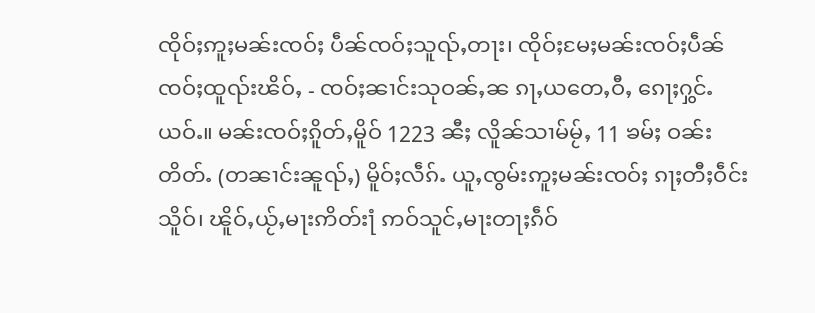ၸိုဝ်ႈဢူႈမၼ်းၸဝ်ႈ ပဵၼ်ၸဝ်ႈသူၺ်ႇတႃး၊ ၸိုဝ်ႈမႄႈမၼ်းၸဝ်ႈပဵၼ်ၸဝ်ႈထူၺ်းၽိဝ်ႇ - ၸဝ်ႈၼၢင်းသုဝၼ်ႇၼ ၵႃႇယတေႇဝီႇ ၵေႃႈႁွင်ႉယဝ်ႉ။ မၼ်းၸဝ်ႈၵိူတ်ႇမိူဝ် 1223 ၼီႈ လိူၼ်သၢမ်မႂ်ႇ 11 ၶမ်ႈ ဝၼ်းတိတ်ႉ (တၼၢင်းၼူၺ်ႇ) မိူဝ်ႈလဵၵ်ႉ ယူႇၸွမ်းဢူႈမၼ်းၸဝ်ႈ ၵႃႈတီႈဝဵင်းသိူဝ်၊ ၽိူဝ်ႇယႂ်ႇမႃးဢိတ်း႞ ဢဝ်သူင်ႇမႃးတႃႈၵဵဝ်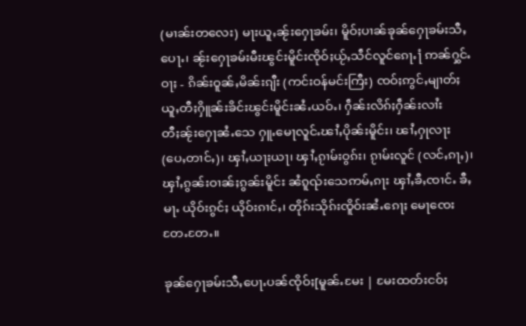(မၢၼ်းတလေး) မႃးယူႇၼႂ်းႁေႃၶမ်း၊ မိူဝ်ႈပၢၼ်ၶုၼ်ႁေႃၶမ်းသီႇပေႃႉ၊ ၼႂ်းႁေႃၶမ်းမီးၽွင်းမိူင်းၸိုဝ်ႈယႂ်ႇသဵင်လူင်ၵေႃႉ႞ ဢၼ်ႁွင်ႉဝႃႈ - ၵိၼ်းဝူၼ်ႇမိၼ်းၵျီး (ကင်းဝန်မင်းကြီး) ၸဝ်ႈဢွင်ႇမျၢတ်ႈယူႇတီႈႁိူၼ်းၶိင်းၽွင်းမိူင်းၼႆႉယဝ်ႉ၊ ႁဵၼ်းလိၵ်ႈႁဵၼ်းလၢႆးတီႈၼႂ်းႁေႃၼႆႉသေ ႁူႉမေႃလူင်ႉၽၢႆႇပိုၼ်းမိူင်း၊ ၽၢႆႇႁုလႃး (ပေႇတၢင်ႇ)၊ ၾၢႆႇယႃႈယႃ၊ ၾၢႆႇၵႂၢမ်းဝွၵ်း၊ ၵႂၢမ်းလူင် (လင်ႇၵႃႇ)၊ ၾၢႆႇၵွၼ်းဝၢၼ်ႈၵွၼ်းမိူင်း ၼႆၵူၺ်းသေဢမ်ႇၵႃး ၾၢႆႇၶီႇၸၢင်ႉ ၶီႇမႃႉ ယိုဝ်းၵွင်ႈ ယိုဝ်းၵၢင်ႇ၊ တိုၵ်းသိုၵ်းၸိူဝ်းၼႆႉၵေႃႈ မေႃၸေးတႄႉတႄႉ။

ၶုၼ်ႁေႃၶမ်းသီႇပေႃႉပၼ်ၸိုဝ်ႈ[မူၼ်ႉမႄး | မႄးထတ်းငဝ်ႈ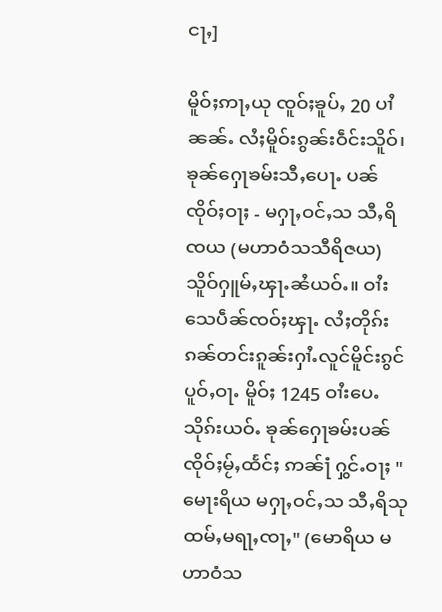ငႃႇ]

မိူဝ်ႈဢႃႇယု ၸူဝ်ႈၶူပ်ႇ 20 ပၢႆၼၼ်ႉ လႆႈမိူဝ်းၵွၼ်းဝဵင်းသိူဝ်၊ ၶုၼ်ႁေႃၶမ်းသီႇပေႃႉ ပၼ်ၸိုဝ်ႈဝႃႈ - မႁႃႇဝင်ႇသ သီႇရိၸယ (မဟာဝံသသီရိဇယ) သိူဝ်ႁူမ်ႇၾႃႉၼႆယဝ်ႉ။ ဝၢႆးသေပဵၼ်ၸဝ်ႈၾႃႉ လႆႈတိုၵ်းၵၼ်တင်းၵူၼ်းႁၢႆႉလူင်မိူင်းၵွင် ပူဝ်ႇဝႃႉ မိူဝ်ႈ 1245 ဝၢႆးပေႉသိုၵ်းယဝ်ႉ ၶုၼ်ႁေႃၶမ်းပၼ်ၸိုဝ်ႈမႂ်ႇထႅင်ႈ ဢၼ်႞ ႁွင်ႉဝႃႈ "မေႃးရိယ မႁႃႇဝင်ႇသ သီႇရိသုထမ်ႇမရႃႇၸႃႇ" (မောရိယ မဟာဝံသ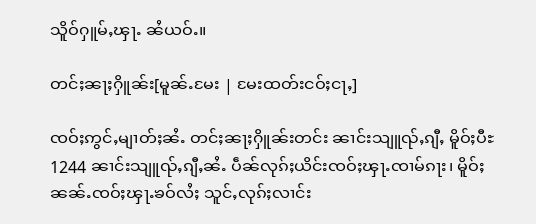သိူဝ်ႁူမ်ႇၾႃႉ ၼႆယဝ်ႉ။

တင်ႈၼႃႈႁိူၼ်း[မူၼ်ႉမႄး | မႄးထတ်းငဝ်ႈငႃႇ]

ၸဝ်ႈဢွင်ႇမျၢတ်ႈၼႆႉ တင်ႈၼႃႈႁိူၼ်းတင်း ၼၢင်းသျူၺ်ႇၵျီႇ မိူဝ်ႈပီႊ1244 ၼၢင်းသျူၺ်ႇၵျီႇၼႆႉ ပဵၼ်လုၵ်ႈယိင်းၸဝ်ႈၾႃႉၸၢမ်ၵႃး၊ မိူဝ်ႈၼၼ်ႉၸဝ်ႈၾႃႉၶဝ်လႆႈ သူင်ႇလုၵ်ႈလၢင်း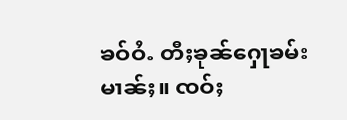ၶဝ်ဝႆႉ တီႈၶုၼ်ႁေႃၶမ်းမၢၼ်ႈ။ ၸဝ်ႈ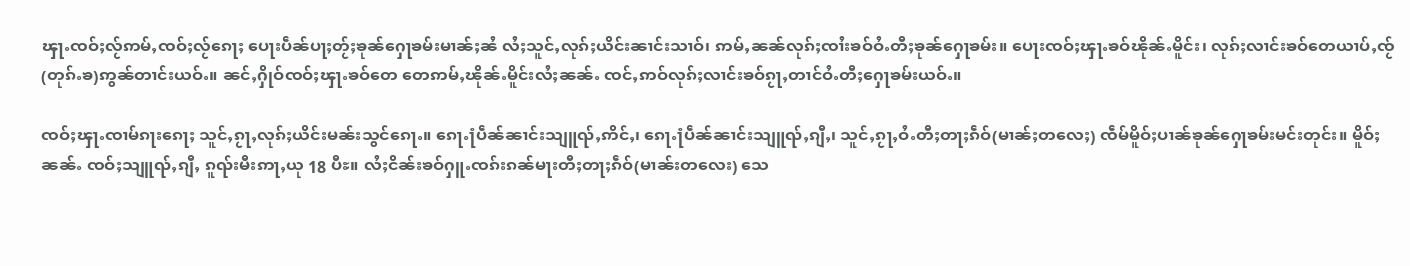ၾႃႉၸဝ်ႈလႂ်ဢမ်ႇၸဝ်ႈလႂ်ၵေႃႈ ပေႃးပဵၼ်ပႃႈတႂ်ႈၶုၼ်ႁေႃၶမ်းမၢၼ်ႈၼႆ လႆႈသူင်ႇလုၵ်ႈယိင်းၼၢင်းသၢဝ်၊ ဢမ်ႇၼၼ်လုၵ်ႈၸၢႆးၶဝ်ဝႆႉတီႈၶုၼ်ႁေႃၶမ်း။ ပေႃးၸဝ်ႈၾႃႉၶဝ်ၽိုၼ်ႉမိူင်း၊ လုၵ်ႈလၢင်းၶဝ်တေယၢပ်ႇၸႂ်(တုၵ်ႉၶ)ဢွၼ်တၢင်းယဝ်ႉ။ ၼင်ႇႁိုဝ်ၸဝ်ႈၾႃႉၶဝ်တေ တေဢမ်ႇၽိုၼ်ႉမိူင်းလႆႈၼၼ်ႉ ၸင်ႇဢဝ်လုၵ်ႈလၢင်းၶဝ်ၵႂႃႇတၢင်ဝႆႉတီႈႁေႃၶမ်းယဝ်ႉ။

ၸဝ်ႈၾႃႉၸၢမ်ၵႃးၵေႃႈ သူင်ႇၵႂႃႇလုၵ်ႈယိင်းမၼ်းသွင်ၵေႃႉ။ ၵေႃႉ႞ပဵၼ်ၼၢင်းသျူၺ်ႇဢိင်ႇ၊ ၵေႃႉ႞ပဵၼ်ၼၢင်းသျူၺ်ႇၵျီႇ၊ သူင်ႇၵႂႃႇဝႆႉတီႈတႃႈၵဵဝ်(မၢၼ်ႈတလေႈ) ၸဵမ်မိူဝ်ႈပၢၼ်ၶုၼ်ႁေႃၶမ်းမင်းတုင်း။ မိူဝ်ႈၼၼ်ႉ ၸဝ်ႈသျူၺ်ႇၵျီႇ ၵူၺ်းမီးဢႃႇယု 18 ပီႊ။ လႆႈငိၼ်းၶဝ်ႁူႉၸၵ်းၵၼ်မႃးတီႈတႃႈၵဵဝ်(မၢၼ်းတလေး) သေ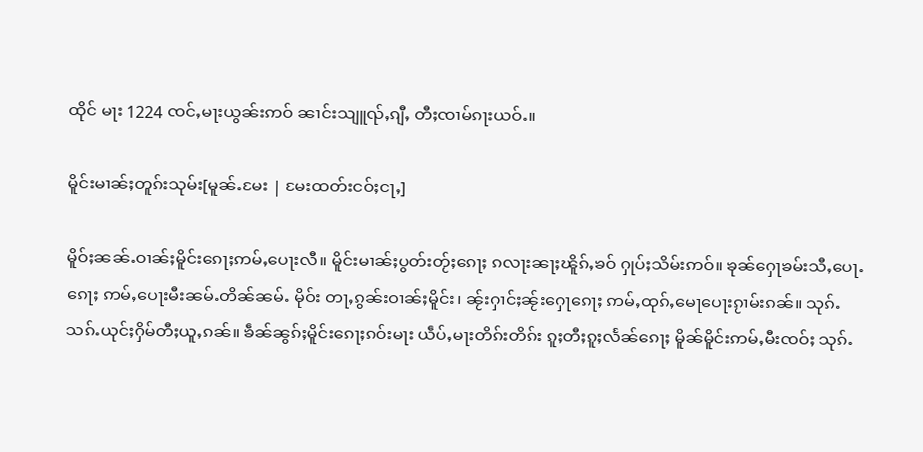ထိုင် မႃး 1224 ၸင်ႇမႃးယွၼ်းဢဝ် ၼၢင်းသျူၺ်ႇၵျီႇ တီႈၸၢမ်ၵႃးယဝ်ႉ။

မိူင်းမၢၼ်ႈတူၵ်းသုမ်း[မူၼ်ႉမႄး | မႄးထတ်းငဝ်ႈငႃႇ]

မိူဝ်ႈၼၼ်ႉဝၢၼ်ႈမိူင်းၵေႃႈဢမ်ႇပေႃးလီ။ မိူင်းမၢၼ်ႈပွတ်းတႂ်ႈၵေႃႈ ၵလႃးၼႃႈၽိူၵ်ႇၶဝ် ႁုပ်ႈသိမ်းဢဝ်။ ၶုၼ်ႁေႃၶမ်းသီႇပေႃႉၵေႃႈ ဢမ်ႇပေႃးမီးၼမ်ႉတိၼ်ၼမ်ႉ မိုဝ်း တႃႇၵွၼ်းဝၢၼ်ႈမိူင်း၊ ၼႂ်းႁၢင်ႈၼႂ်းႁေႃၵေႃႈ ဢမ်ႇထုၵ်ႇမေႃပေႃးၵႂၢမ်းၵၼ်။ သုၵ်ႉသၵ်ႉယုင်ႈႁိမ်တီႈယူႇၵၼ်။ ၶဵၼ်ၼွၵ်ႈမိူင်းၵေႃႈၵဝ်းမႃး ယဵပ်ႇမႃးတိၵ်းတိၵ်း ၵူႈတီႈၵူႈလႅၼ်ၵေႃႈ မိူၼ်မိူင်းဢမ်ႇမီးၸဝ်ႈ သုၵ်ႉ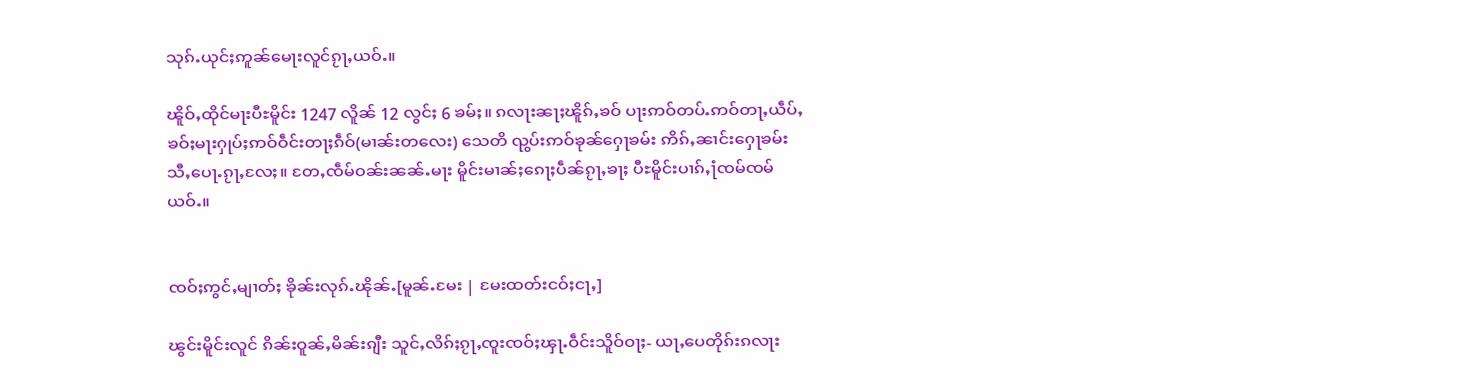သုၵ်ႉယုင်ႈဢူၼ်မေႃးလူင်ၵႂႃႇယဝ်ႉ။

ၽိူဝ်ႇထိုင်မႃးပီႊမိူင်း 1247 လိူၼ် 12 လွင်ႈ 6 ၶမ်ႈ။ ၵလႃးၼႃႈၽိူၵ်ႇၶဝ် ပႃးဢဝ်တပ်ႉဢဝ်တႃႇယဵပ်ႇၶဝ်ႈမႃးႁုပ်ႈဢဝ်ဝဵင်းတႃႈၵဵဝ်(မၢၼ်းတလေး) သေတိ ၺွပ်းဢဝ်ၶုၼ်ႁေႃၶမ်း ဢိၵ်ႇၼၢင်းႁေႃၶမ်း သီႇပေႃႉၵႂႃႇလႄႈ။ တႄႇၸဵမ်ဝၼ်းၼၼ်ႉမႃး မိူင်းမၢၼ်ႈၵေႃႈပဵၼ်ၵႂႃႇၶႃႈ ပီႊမိူင်းပၢၵ်ႇ႞ၸမ်ၸမ်ယဝ်ႉ။


ၸဝ်ႈဢွင်ႇမျၢတ်ႈ ၶိုၼ်းလုၵ်ႉၽိုၼ်ႉ[မူၼ်ႉမႄး | မႄးထတ်းငဝ်ႈငႃႇ]

ၽွင်းမိူင်းလူင် ၵိၼ်းဝူၼ်ႇမိၼ်းၵျီး သူင်ႇလိၵ်ႈၵႂႃႇၸူးၸဝ်ႈၾႃႉဝဵင်းသိူဝ်ဝႃႈ- ယႃႇပေတိုၵ်းၵလႃး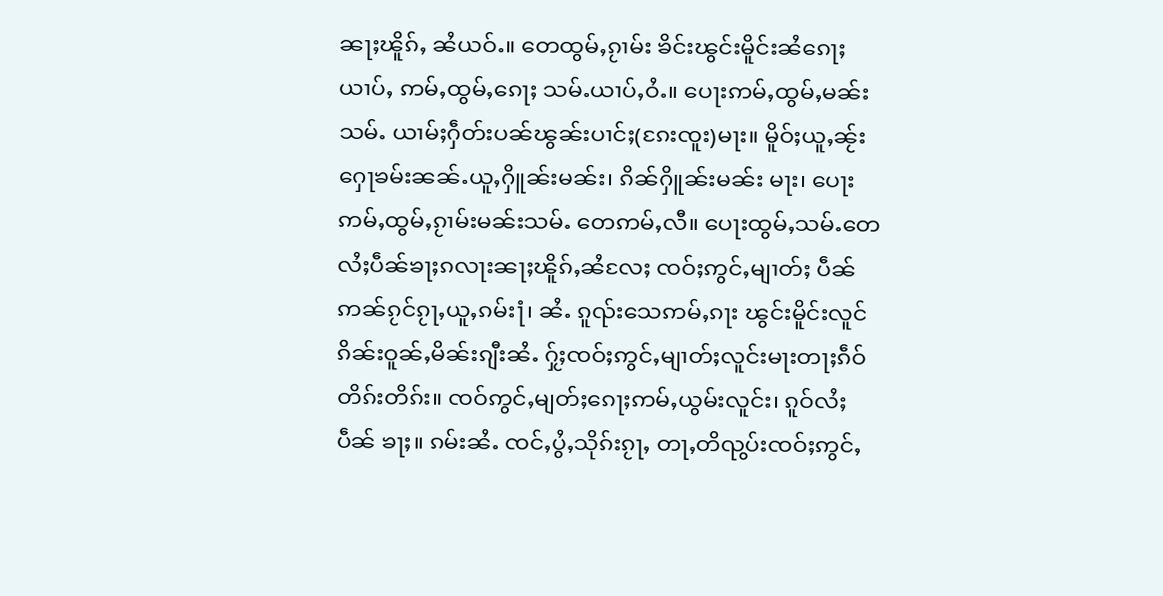ၼႃႈၽိူၵ်ႇ ၼႆယဝ်ႉ။ တေထွမ်ႇၵႂၢမ်း ၶိင်းၽွင်းမိူင်းၼႆၵေႃႈယၢပ်ႇ ဢမ်ႇထွမ်ႇၵေႃႈ သမ်ႉယၢပ်ႇဝႆႉ။ ပေႃးဢမ်ႇထွမ်ႇမၼ်းသမ်ႉ ယၢမ်ႈႁဵတ်းပၼ်ၽွၼ်းပၢင်ႈ(ၵႄးၸူး)မႃး။ မိူဝ်ႈယူႇၼႂ်းႁေႃၶမ်းၼၼ်ႉယူႇႁိူၼ်းမၼ်း၊ ၵိၼ်ႁိူၼ်းမၼ်း မႃး၊ ပေႃးဢမ်ႇထွမ်ႇၵႂၢမ်းမၼ်းသမ်ႉ တေဢမ်ႇလီ။ ပေႃးထွမ်ႇသမ်ႉတေလႆႈပဵၼ်ၶႃႈၵလႃးၼႃႈၽိူၵ်ႇၼႆလႄႈ ၸဝ်ႈဢွင်ႇမျၢတ်ႈ ပဵၼ်ဢၼ်ၵႂင်ၵႂႃႇယူႇၵမ်း႞၊ ၼႆႉ ၵူၺ်းသေဢမ်ႇၵႃး ၽွင်းမိူင်းလူင်ၵိၼ်းဝူၼ်ႇမိၼ်းၵျီးၼႆႉ ႁႂ်ႈၸဝ်ႈဢွင်ႇမျၢတ်ႈလူင်းမႃးတႃႈၵဵဝ်တိၵ်းတိၵ်း။ ၸဝ်ဢွင်ႇမျတ်ႈၵေႃႈဢမ်ႇယွမ်းလူင်း၊ ၵူဝ်လႆႈပဵၼ် ၶႃႈ။ ၵမ်းၼႆႉ ၸင်ႇပွႆႇသိုၵ်းၵႂႃႇ တႃႇတိၺွပ်းၸဝ်ႈဢွင်ႇ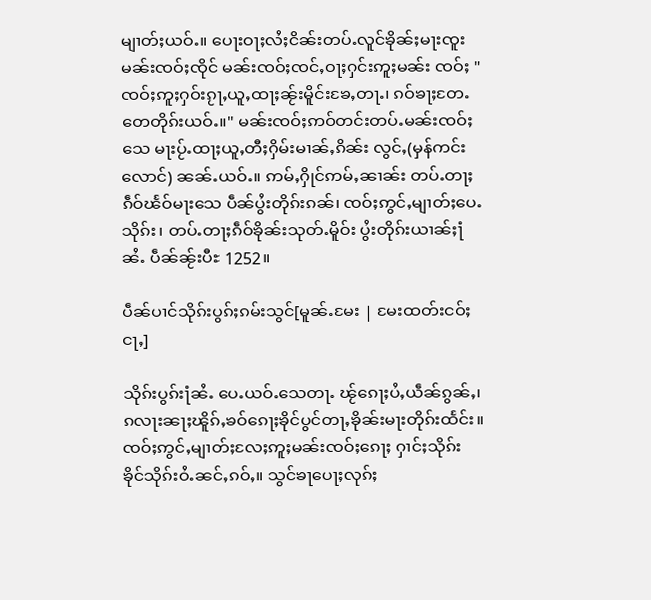မျၢတ်ႈယဝ်ႉ။ ပေႃးဝႃႈလႆႈငိၼ်းတပ်ႉလူင်ၶိုၼ်ႈမႃးၸူးမၼ်းၸဝ်ႈၸိုင် မၼ်းၸဝ်ႈၸင်ႇဝႃႈႁင်းဢူႈမၼ်း ၸဝ်ႈ " ၸဝ်ႈဢူႈႁဝ်းၵႂႃႇယူႇထႃႈၼႂ်းမိူင်းၶႄႇတႃႉ၊ ၵဝ်ၶႃႈတႄႉ တေတိုၵ်းယဝ်ႉ။" မၼ်းၸဝ်ႈဢဝ်တင်းတပ်ႉမၼ်းၸဝ်ႈသေ မႃးပႂ်ႉထႃႈယူႇတီႈႁိမ်းမၢၼ်ႇၵိၼ်း လွင်ႇ(မှန်ကင်းလောင်) ၼၼ်ႉယဝ်ႉ။ ဢမ်ႇႁိုင်ဢမ်ႇၼၢၼ်း တပ်ႉတႃႈၵဵဝ်ၽႅဝ်မႃးသေ ပဵၼ်ပွႆးတိုၵ်းၵၼ်၊ ၸဝ်ႈဢွင်ႇမျၢတ်ႈပေႉသိုၵ်း၊ တပ်ႉတႃႈၵဵဝ်ၶိုၼ်းသုတ်ႉမိူဝ်း ပွႆးတိုၵ်းယၢၼ်ႈ႞ၼႆႉ ပဵၼ်ၼႂ်းပီႊ 1252။

ပဵၼ်ပၢင်သိုၵ်းပွၵ်ႈၵမ်းသွင်[မူၼ်ႉမႄး | မႄးထတ်းငဝ်ႈငႃႇ]

သိုၵ်းပွၵ်း႞ၼႆႉ ပေႉယဝ်ႉသေတႃႉ ၽႂ်ၵေႃႈပႆႇယဵၼ်ၵွၼ်ႇ၊ ၵလႃးၼႃႈၽိူၵ်ႇၶဝ်ၵေႃႈၶိုင်ပွင်တႃႇၶိုၼ်းမႃးတိုၵ်းထႅင်း။ ၸဝ်ႈဢွင်ႇမျၢတ်ႈလႄႈဢူႈမၼ်းၸဝ်ႈၵေႃႈ ႁၢင်ႈသိုၵ်း ၶိုင်သိုၵ်းဝႆႉၼင်ႇၵဝ်ႇ။ သွင်ၶႃပေႃႈလုၵ်ႈ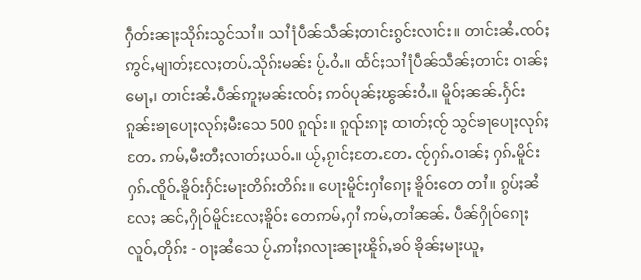ႁဵတ်းၼႃႈသိုၵ်းသွင်သၢႆ။ သၢႆ႞ပဵၼ်သဵၼ်ႈတၢင်းၵွင်းလၢင်း။ တၢင်းၼႆႉၸဝ်ႈဢွင်ႇမျၢတ်ႈလႄႈတပ်ႉသိုၵ်းမၼ်း ပႂ်ႉဝႆႉ။ ထႅင်ႈသၢႆ႞ပဵၼ်သဵၼ်ႈတၢင်း ဝၢၼ်ႈမေႃႇ၊ တၢင်းၼႆႉပဵၼ်ဢူႈမၼ်းၸဝ်ႈ ဢဝ်ပုၼ်ႈၽွၼ်းဝႆႉ။ မိူဝ်ႈၼၼ်ႉႁႅင်းၵူၼ်းၶႃပေႃႈလုၵ်ႈမီးသေ 500 ၵူၺ်း။ ၵူၺ်းၵႃႈ ထၢတ်ႈၸႂ် သွင်ၶႃပေႃႈလုၵ်ႈတႄႉ ဢမ်ႇမီးတီႈလၢတ်ႈယဝ်ႉ။ ယႂ်ႇၵႂၢင်ႈတႄႉတႄႉ ၸႂ်ႁၵ်ႉဝၢၼ်ႈ ႁၵ်ႉမိူင်း ႁၵ်ႉၸိူဝ်ႉၶိူဝ်းႁႅင်းမႃးတိၵ်းတိၵ်း။ ပေႃးမိူင်းႁၢႆၵေႃႈ ၶိူဝ်းတေ တၢႆ။ ၵွပ်ႈၼႆလႄႈ ၼင်ႇႁိုဝ်မိူင်းလႄႈၶိူဝ်း တေဢမ်ႇႁၢႆ ဢမ်ႇတၢႆၼၼ်ႉ ပဵၼ်ႁိုဝ်ၵေႃႈ လူဝ်ႇတိုၵ်း - ဝႃႈၼႆသေ ပႂ်ႉဢၢႆႈၵလႃးၼႃႈၽိူၵ်ႇၶဝ် ၶိုၼ်ႈမႃးယူႇ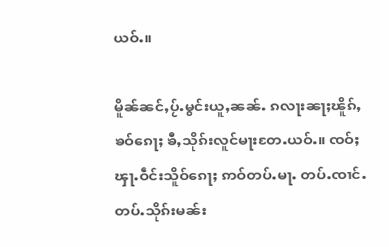ယဝ်ႉ။

မိူၼ်ၼင်ႇပႂ်ႉမွင်းယူႇၼၼ်ႉ ၵလႃးၼႃႈၽိူၵ်ႇၶဝ်ၵေႃႈ ၶီႇသိုၵ်းလူင်မႃးတႄႉယဝ်ႉ။ ၸဝ်ႈၾႃႉဝဵင်းသိူဝ်ၵေႃႈ ဢဝ်တပ်ႉမႃႉ တပ်ႉၸၢင်ႉ တပ်ႉသိုၵ်းမၼ်း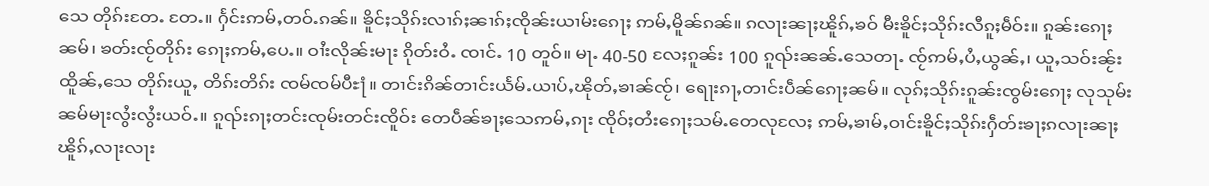သေ တိုၵ်းတႄႉ တႄႉ။ ႁႅင်းဢမ်ႇတဝ်ႉၵၼ်။ ၶိူင်ႈသိုၵ်းလၢၵ်ႈၼၢၵ်ႈၸိုၼ်းယၢမ်းၵေႃႈ ဢမ်ႇမိူၼ်ၵၼ်။ ၵလႃးၼႃႈၽိူၵ်ႇၶဝ် မီးၶိူင်ႈသိုၵ်းလီၵူႈမဵဝ်း။ ၵူၼ်းၵေႃႈၼမ်၊ ၶတ်းၸႂ်တိုၵ်း ၵေႃႈဢမ်ႇပေႉ။ ဝၢႆးလိုၼ်းမႃး ၵိုတ်းဝႆႉ ၸၢင်ႉ 10 တူဝ်။ မႃႉ 40-50 လႄႈၵူၼ်း 100 ၵူၺ်းၼၼ်ႉသေတႃႉ ၸႂ်ဢမ်ႇပႆႇယွၼ်ႇ၊ ယူႇသဝ်းၼႂ်းထိူၼ်ႇသေ တိုၵ်းယူႇ တိၵ်းတိၵ်း ၸမ်ၸမ်ပီႊ႞။ တၢင်းၵိၼ်တၢင်းယႅမ်ႉယၢပ်ႇၽိုတ်ႇၶၢၼ်ၸႂ်၊ ရေႃးၵႃႇတၢင်းပဵၼ်ၵေႃႈၼမ်။ လုၵ်ႈသိုၵ်းၵူၼ်းၸွမ်းၵေႃႈ လုသုမ်းၼမ်မႃးလွႆးလွႆးယဝ်ႉ။ ၵူၺ်းၵႃႈတင်းၸုမ်းတင်းၸိူဝ်း တေပဵၼ်ၶႃႈသေဢမ်ႇၵႃး ၸိုဝ်ႈတႆးၵေႃႈသမ်ႉတေလုလႄႈ ဢမ်ႇၶၢမ်ႇဝၢင်းၶိူင်ႈသိုၵ်းႁဵတ်းၶႃႈၵလႃးၼႃႈၽိူၵ်ႇလႃးလႃး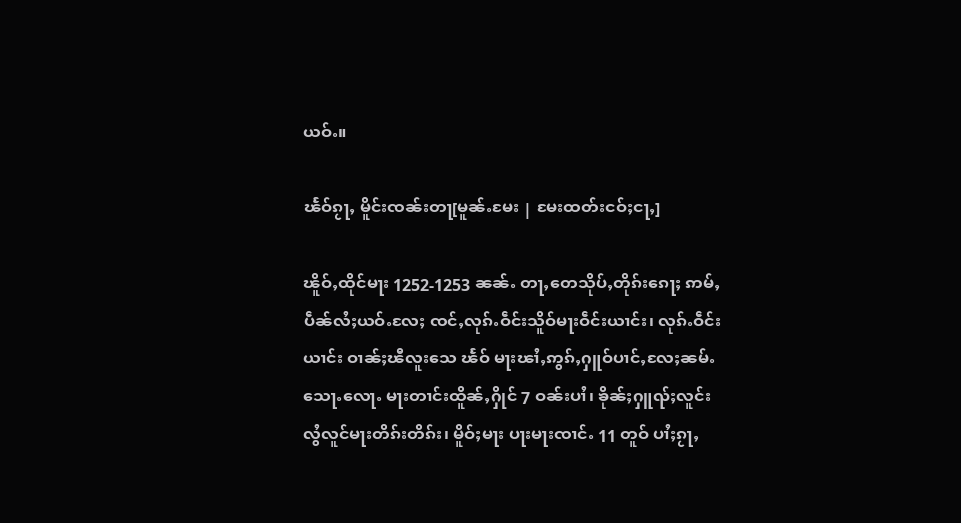ယဝ်ႉ။

ၽႅဝ်ၵႂႃႇ မိူင်းၸၼ်းတႃ[မူၼ်ႉမႄး | မႄးထတ်းငဝ်ႈငႃႇ]

ၽိူဝ်ႇထိုင်မႃး 1252-1253 ၼၼ်ႉ တႃႇတေသိုပ်ႇတိုၵ်းၵေႃႈ ဢမ်ႇပဵၼ်လႆႈယဝ်ႉလႄႈ ၸင်ႇလုၵ်ႉဝဵင်းသိူဝ်မႃးဝဵင်းယၢင်း၊ လုၵ်ႉဝဵင်းယၢင်း ဝၢၼ်ႈၽီလူးသေ ၽႅဝ် မႃးၽၢႆႇဢွၵ်ႇႁူဝ်ပၢင်ႇလႄႈၼမ်ႉသေႃႉလေႃႉ မႃးတၢင်းထိူၼ်ႇႁိုင် 7 ဝၼ်းပၢႆ၊ ၶိုၼ်ႈႁူၺ်ႈလူင်းလွႆလူင်မႃးတိၵ်းတိၵ်း၊ မိူဝ်ႈမႃး ပႃးမႃးၸၢင်ႉ 11 တူဝ် ပၢႆႈၵႂႃႇ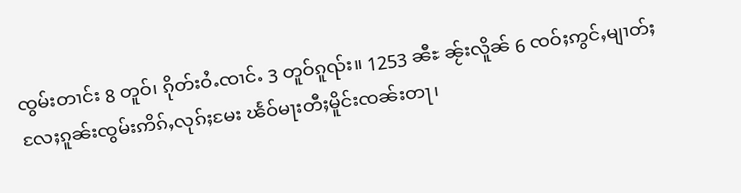ၸွမ်းတၢင်း 8 တူဝ်၊ ၵိုတ်းဝႆႉၸၢင်ႉ 3 တူဝ်ၵူၺ်း။ 1253 ၼီႊ ၼႂ်းလိူၼ် 6 ၸဝ်ႈဢွင်ႇမျၢတ်ႈလႄႈၵူၼ်းၸွမ်းဢိၵ်ႇလုၵ်ႈမႄး ၽႅဝ်မႃးတီႈမိူင်းၸၼ်းတႃ၊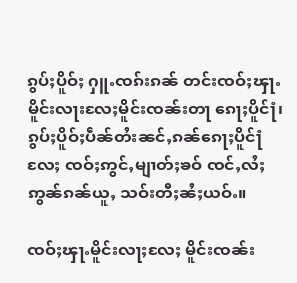ၵွပ်ႈပိူဝ်ႈ ႁူႉၸၵ်းၵၼ် တင်းၸဝ်ႈၾႃႉ မိူင်းလႃးလႄႈမိူင်းၸၼ်းတႃ ၵေႃႈပိူင်႞၊ ၵွပ်ႈပိူဝ်ႈပဵၼ်တႆးၼင်ႇၵၼ်ၵေႃႈပိူင်႞ လႄႈ ၸဝ်ႈဢွင်ႇမျၢတ်ႈၶဝ် ၸင်ႇလႆႈဢွၼ်ၵၼ်ယူႇ သဝ်းတီႈၼႆႈယဝ်ႉ။

ၸဝ်ႈၾႃႉမိူင်းလႃႈလႄႈ မိူင်းၸၼ်း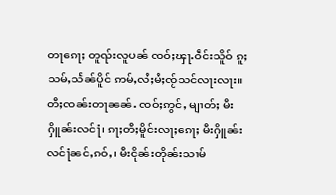တႃၵေႃႈ တူၺ်းလူပၼ် ၸဝ်ႈၾႃႉဝဵင်းသိူဝ် ၵူႈသမ်ႇသႅၼ်ပိူင် ဢမ်ႇလႆႈမႆႈၸႂ်သင်လႃးလႃး။ တီႈၸၼ်းတႃၼၼ်ႉ ၸဝ်ႈဢွင်ႇ မျၢတ်ႈ မီးႁိူၼ်းလင်႞၊ ၵႃႈတီႈမိူင်းလႃႈၵေႃႈ မီးႁိူၼ်းလင်႞ၼင်ႇၵဝ်ႇ၊ မီးငိုၼ်းတိုၼ်းသၢမ်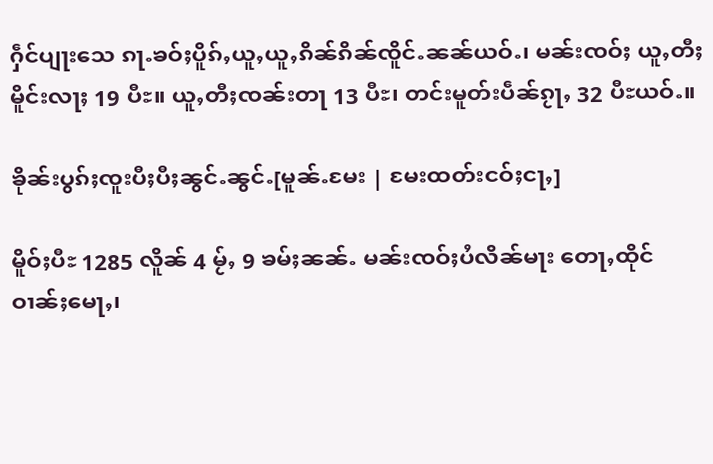ႁဵင်ပျႃးသေ ၵႃႉၶဝ်ႈပိူၵ်ႇယူႇယူႇၵိၼ်ၵိၼ်ၸိူင်ႉၼၼ်ယဝ်ႉ၊ မၼ်းၸဝ်ႈ ယူႇတီႈမိူင်းလႃႈ 19 ပီႊ။ ယူႇတီႈၸၼ်းတႃ 13 ပီႊ၊ တင်းမူတ်းပဵၼ်ၵႂႃႇ 32 ပီႊယဝ်ႉ။

ၶိုၼ်းပွၵ်ႈၸူးပီႈပီႈၼွင်ႉၼွင်ႉ[မူၼ်ႉမႄး | မႄးထတ်းငဝ်ႈငႃႇ]

မိူဝ်ႈပီႊ 1285 လိူၼ် 4 မႂ်ႇ 9 ၶမ်ႈၼၼ်ႉ မၼ်းၸဝ်ႈပႆလိၼ်မႃး တေႃႇထိုင်ဝၢၼ်ႈမေႃႇ၊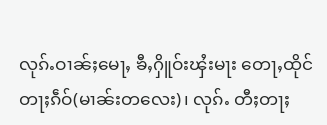လုၵ်ႉဝၢၼ်ႈမေႃႇ ၶီႇႁိူဝ်းၾႆးမႃး တေႃႇထိုင်တႃႈၵဵဝ်(မၢၼ်းတလေး)၊ လုၵ်ႉ တီႈတႃႈ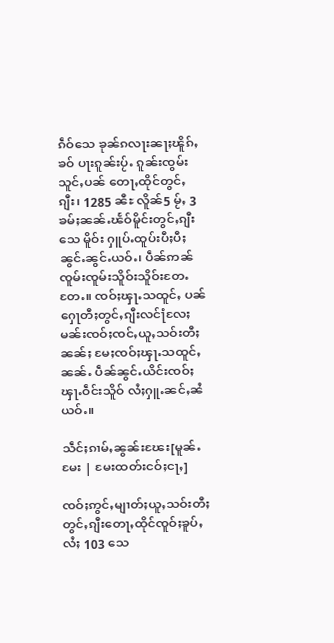ၵဵဝ်သေ ၶုၼ်ၵလႃးၼႃႈၽိူၵ်ႇၶဝ် ပႃးၵူၼ်းပႂ်ႉ ၵူၼ်းၸွမ်းသူင်ႇပၼ် တေႃႇထိုင်တွင်ႇၵျီး၊ 1285 ၼီႊ လိူၼ်5 မႂ်ႇ 3 ၶမ်ႈၼၼ်ႉၽႅဝ်မိူင်းတွင်ႇၵျီးသေ မိူဝ်း ႁူပ်ႉထူပ်းပီႈပီႈၼွင်ႉၼွင်ႉယဝ်ႉ၊ ပဵၼ်ဢၼ်ၸူမ်းၸူမ်းသိူဝ်းသိူဝ်းတႄႉတႄႉ။ ၸဝ်ႈၾႃႉသထူင်ႇ ပၼ်ႁေႃတီႈတွင်ႇၵျီးလင်႞လႄႈ မၼ်းၸဝ်ႈၸင်ႇယူႇသဝ်းတီႈၼၼ်ႈ မႄႈၸဝ်ႈၾႃႉသထူင်ႇၼၼ်ႉ ပဵၼ်ၼွင်ႉယိင်းၸဝ်ႈၾႃႉဝဵင်းသိူဝ် လႆႈႁူႉၼင်ႇၼႆယဝ်ႉ။

သဵင်ႈၵၢမ်ႇၼွၼ်းၽႄး[မူၼ်ႉမႄး | မႄးထတ်းငဝ်ႈငႃႇ]

ၸဝ်ႈဢွင်ႇမျၢတ်ႈယူႇသဝ်းတီႈတွင်ႇၵျီးတေႃႇထိုင်ၸူဝ်ႈၶူပ်ႇလႆႈ 103 သေ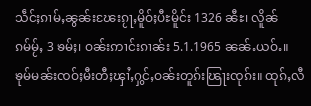သဵင်ႈၵၢမ်ႇၼွၼ်းၽႄးၵႂႃႇမိူဝ်ႈပီႊမိူင်း 1326 ၼီႊ၊ လိူၼ်ၵမ်မႂ်ႇ 3 ၶမ်ႈ၊ ဝၼ်းဢၢင်းၵၢၼ်း 5.1.1965 ၼၼ်ႉယဝ်ႉ။ ၶုမ်မၼ်းၸဝ်ႈမီးတီႈၾၢႆႇႁွင်ႇဝၼ်းတူၵ်းၽြႃးၸုၵ်း။ ထုၵ်ႇလီ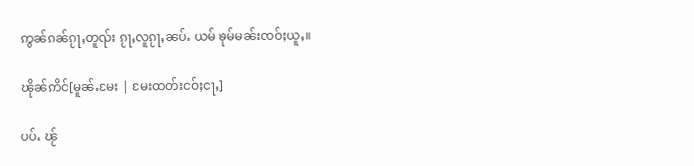ဢွၼ်ၵၼ်ၵႂႃႇတူၺ်း ၵႂႃႇလူၵႂႃႇၼပ်ႉ ယမ် ၶုမ်မၼ်းၸဝ်ႈယူႇ။

ၽိုၼ်ဢိင်[မူၼ်ႉမႄး | မႄးထတ်းငဝ်ႈငႃႇ]

ပပ်ႉ ၽႂ်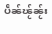ပဵၼ်ၽႂ်ၼႂ်း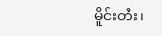မိူင်းတႆး၊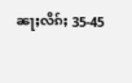ၼႃႈလိၵ်ႈ 35-45